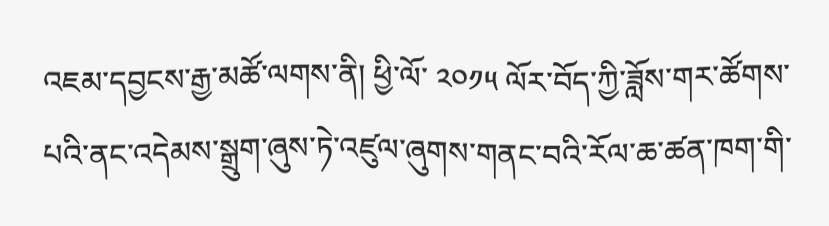འཇམ་དབྱངས་རྒྱ་མཚོ་ལགས་ནི། ཕྱི་ལོ་ ༢༠༡༥ ལོར་བོད་ཀྱི་ཟློས་གར་ཚོགས་པའི་ནང་འདེམས་སྒྲུག་ཞུས་ཏེ་འཛུལ་ཞུགས་གནང་བའི་རོལ་ཆ་ཚན་ཁག་གི་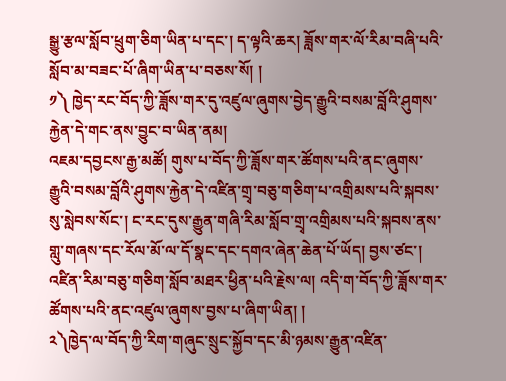སྒྱུ་རྩལ་སློབ་ཕྲུག་ཅིག་ཡིན་པ་དང་། ད་ལྟའི་ཆར། ཟློས་གར་ལོ་རིམ་བཞི་པའི་སློབ་མ་བཟང་པོ་ཞིག་ཡིན་པ་བཅས་སོ། །
༡༽ ཁྱེད་རང་བོད་ཀྱི་ཟློས་གར་དུ་འཛུལ་ཞུགས་བྱེད་རྒྱུའི་བསམ་བློའི་ཤུགས་རྐྱེན་དེ་གང་ནས་བྱུང་བ་ཡིན་ནམ།
འཇམ་དབྱངས་རྒྱ་མཚོ། གུས་པ་བོད་ཀྱི་ཟློས་གར་ཚོགས་པའི་ནང་ཞུགས་རྒྱུའི་བསམ་བློའི་ཤུགས་རྐྱེན་དེ་འཛིན་གྲྭ་བཅུ་གཅིག་པ་འགྲིམས་པའི་སྐབས་སུ་སླེབས་སོང་། ང་རང་དུས་རྒྱུན་གཞི་རིམ་སློབ་གྲྭ་འགྲིམས་པའི་སྐབས་ནས་གླུ་གཞས་དང་རོལ་མོ་ལ་དོ་སྣང་དང་དགའ་ཞེན་ཆེན་པོ་ཡོད། བྱས་ཙང་། འཛིན་རིམ་བཅུ་གཅིག་སློབ་མཐར་ཕྱིན་པའི་རྗེས་ལ། འདི་ག་བོད་ཀྱི་ཟློས་གར་ཚོགས་པའི་ནང་འཛུལ་ཞུགས་བྱས་པ་ཞིག་ཡིན། །
༢༽ཁྱེད་ལ་བོད་ཀྱི་རིག་གཞུང་སྲུང་སྐྱོབ་དང་མི་ཉམས་རྒྱུན་འཛིན་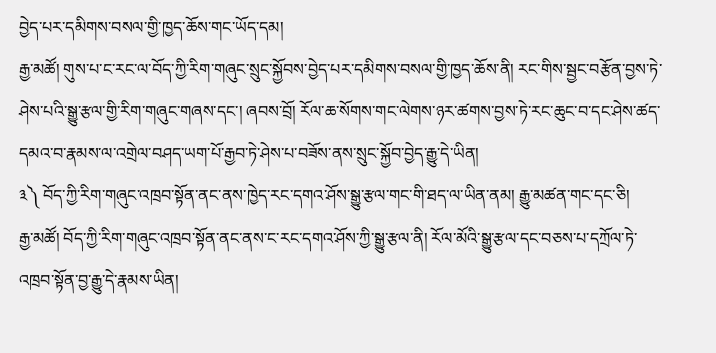བྱེད་པར་དམིགས་བསལ་གྱི་ཁྱད་ཆོས་གང་ཡོད་དམ།
རྒྱ་མཚོ། གུས་པ་ང་རང་ལ་བོད་ཀྱི་རིག་གཞུང་སྲུང་སྐྱོབས་བྱེད་པར་དམིགས་བསལ་གྱི་ཁྱད་ཆོས་ནི། རང་གིས་སྦྱང་བརྩོན་བྱས་ཏེ་ཤེས་པའི་སྒྱུ་རྩལ་གྱི་རིག་གཞུང་གཞས་དང་། ཞབས་བྲོ། རོལ་ཆ་སོགས་གང་ལེགས་ཉར་ཚགས་བྱས་ཏེ་རང་ཆུང་བ་དང་ཤེས་ཚད་དམའ་བ་རྣམས་ལ་འགྲེལ་བཤད་ཡག་པོ་རྒྱབ་ཏེ་ཤེས་པ་བཟོས་ནས་སྲུང་སྐྱོབ་བྱེད་རྒྱུ་དེ་ཡིན།
༣༽ བོད་ཀྱི་རིག་གཞུང་འཁྲབ་སྟོན་ནང་ནས་ཁྱེད་རང་དགའ་ཤོས་སྒྱུ་རྩལ་གང་གི་ཐད་ལ་ཡིན་ནམ། རྒྱུ་མཚན་གང་དང་ཅི།
རྒྱ་མཚོ། བོད་ཀྱི་རིག་གཞུང་འཁྲབ་སྟོན་ནང་ནས་ང་རང་དགའ་ཤོས་ཀྱི་སྒྱུ་རྩལ་ནི། རོལ་མོའི་སྒྱུ་རྩལ་དང་བཅས་པ་དཀྲོལ་ཏེ་འཁྲབ་སྟོན་བྱ་རྒྱུ་དེ་རྣམས་ཡིན།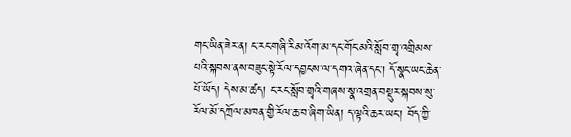གང་ཡིན་ཟེར་ན། ང་རང་གཞི་རིམ་འོག་མ་དང་གོང་མའི་སློབ་གྲྭ་འགྲིམས་པའི་སྐབས་ནས་བཟུང་སྟེ་རོལ་དབྱངས་ལ་དགའ་ཞེན་དང་། དོ་སྣང་ཡང་ཆེན་པོ་ཡོད། དེས་མ་ཚད། ང་རང་སློབ་གྲྭའི་གཞས་སྣ་འགྲན་བསྡུར་སྐབས་སུ་རོལ་མོ་དཀྲོལ་མཁན་གྱི་རོལ་ཆ་བ་ཞིག་ཡིན། ད་ལྟའི་ཆར་ཡང་། བོད་ཀྱི་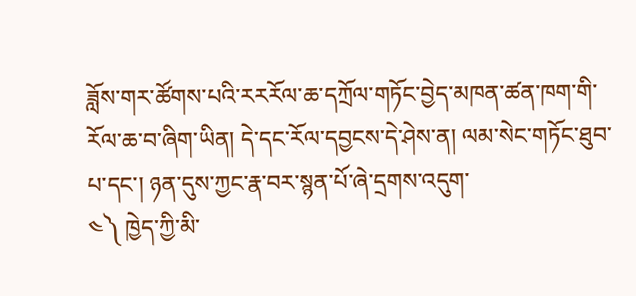ཟློས་གར་ཚོགས་པའི་རརརོལ་ཆ་དཀྲོལ་གཏོང་བྱེད་མཁན་ཚན་ཁག་གི་རོལ་ཆ་བ་ཞིག་ཡིན། དེ་དང་རོལ་དབྱངས་དེ་ཤེས་ན། ལམ་སེང་གཏོང་ཐུབ་པ་དང་། ཉན་དུས་ཀྱང་རྣ་བར་སྙན་པོ་ཞེ་དྲགས་འདུག་
༤༽ ཁྱེད་ཀྱི་མི་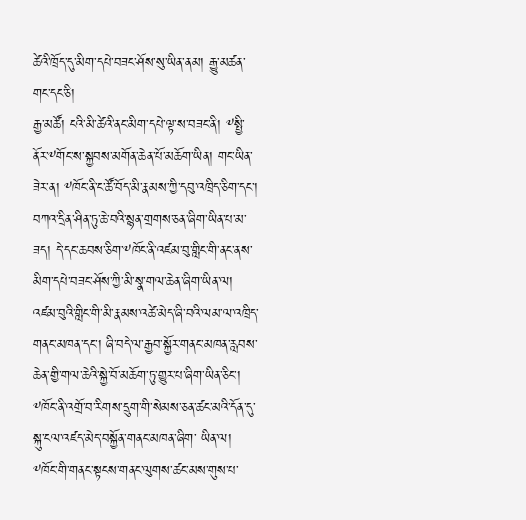ཚེའི་ཁྲོད་དུ་མིག་དཔེ་བཟང་ཤོས་སུ་ཡིན་ནམ། རྒྱུ་མཚན་གང་དང་ཅི།
རྒྱ་མཚོ། ངའི་མི་ཚེའི་ནང་མིག་དཔེ་ལྟ་ས་བཟང་ནི། ༸སྤྱི་ནོར་༸གོང་ས་སྐྱབས་མགོན་ཆེན་པོ་མཆོག་ཡིན། གང་ཡིན་ཟེར་ན། ༸ཁོང་ནི་ང་ཚོ་བོད་མི་རྣམས་ཀྱི་དབུ་འཁྲིད་ཅིག་དང་། བཀའ་དྲིན་ཤིན་ཏུ་ཆེ་བའི་སྙན་གྲགས་ཅན་ཞིག་ཡིན་པ་མ་ཟད། དེ་དང་ཆབས་ཅིག་༸ཁོང་ནི་འཛམ་བུ་གླིང་གི་ནང་ནས་མིག་དཔེ་བཟང་ཤོས་ཀྱི་མི་སྣ་གལ་ཆེན་ཞིག་ཡིན་ལ། འཛམ་བུའི་གླིང་གི་མི་རྣམས་འཚེ་མེད་ཞི་བའི་ལམ་ལ་འཁྲིད་གནང་མཁན་དང་། ཞི་བདེ་ལ་རྒྱབ་སྐྱོར་གནང་མཁན་རླབས་ཆེན་གྱི་གལ་ཆེའི་སྐྱེ་བོ་མཆོག་ཏུ་གྱུར་པ་ཞིག་ཡིན་ཅིང་། ༸ཁོང་ནི་འགྲོ་བ་རིགས་དྲུག་གི་སེམས་ཅན་ཚང་མའི་དོན་དུ་སྐུ་ངལ་འཛད་མེད་བསྐྱོན་གནང་མཁན་ཞིག་ ཡིན་ལ། ༸ཁོང་གི་གནང་སྟངས་གནང་ལུགས་ཚང་མས་གུས་པ་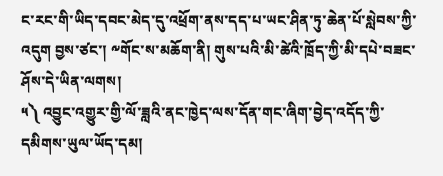ང་རང་གི་ཡིད་དབང་མེད་དུ་འཕྲོག་ནས་དད་པ་ཡང་ཤིན་ཏུ་ཆེན་པོ་སླེབས་ཀྱི་འདུག བྱས་ཙང་། ༸གོང་ས་མཆོག་ནི། གུས་པའི་མི་ཚེའི་ཁྲོད་ཀྱི་མི་དཔེ་བཟང་ ཤོས་དེ་ཡིན་ལགས།
༥༽ འབྱུང་འགྱུར་གྱི་ལོ་ཟླའི་ནང་ཁྱེད་ལས་དོན་གང་ཞིག་བྱེད་འདོད་ཀྱི་དམིགས་ཡུལ་ཡོད་དམ།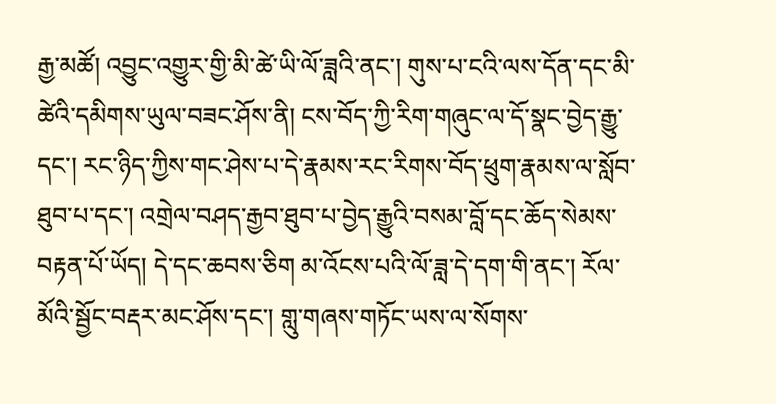རྒྱ་མཚོ། འབྱུང་འགྱུར་གྱི་མི་ཚེ་ཡི་ལོ་ཟླའི་ནང་། གུས་པ་ངའི་ལས་དོན་དང་མི་ཚེའི་དམིགས་ཡུལ་བཟང་ཤོས་ནི། ངས་བོད་ཀྱི་རིག་གཞུང་ལ་དོ་སྣང་བྱེད་རྒྱུ་དང་། རང་ཉིད་ཀྱིས་གང་ཤེས་པ་དེ་རྣམས་རང་རིགས་བོད་ཕྲུག་རྣམས་ལ་སློབ་ཐུབ་པ་དང་། འགྲེལ་བཤད་རྒྱབ་ཐུབ་པ་བྱེད་རྒྱུའི་བསམ་བློ་དང་ཆོད་སེམས་བརྟན་པོ་ཡོད། དེ་དང་ཆབས་ཅིག མ་འོངས་པའི་ལོ་ཟླ་དེ་དག་གི་ནང་། རོལ་མོའི་སྦྱོང་བརྡར་མང་ཤོས་དང་། གླུ་གཞས་གཏོང་ཡས་ལ་སོགས་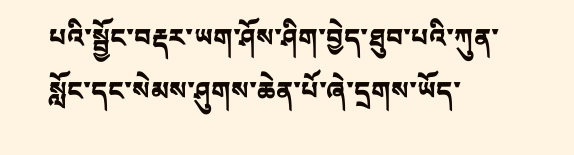པའི་སྦྱོང་བརྡར་ཡག་ཤོས་ཤིག་བྱེད་ཐུབ་པའི་ཀུན་སློང་དང་སེམས་ཤུགས་ཆེན་པོ་ཞེ་དྲགས་ཡོད་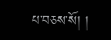པ་བཅས་སོ། །